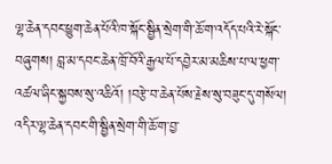ལྷ་ཆེན་དབང་ཕྱུག་ཆེན་པོའི་ཁ་སྐོང་སྦྱིན་སྲེག་གི་ཆོ་ག་འདོད་པའི་རེ་སྐོང་བཞུགས། བླ་མ་དབང་ཆེན་ཁྲོ་བོའི་རྒྱལ་པོ་དབྱེར་མ་མཆིས་པ་ལ་ཕྱག་འཚལ་ཞིང་སྐྱབས་སུ་འཆིའོ། །བརྩེ་བ་ཆེན་པོས་རྗེས་སུ་བཟུང་དུ་གསོལ། འདིར་ལྷ་ཆེན་དབང་གི་སྦྱིན་སྲེག་གི་ཆོ་ག་བྱ་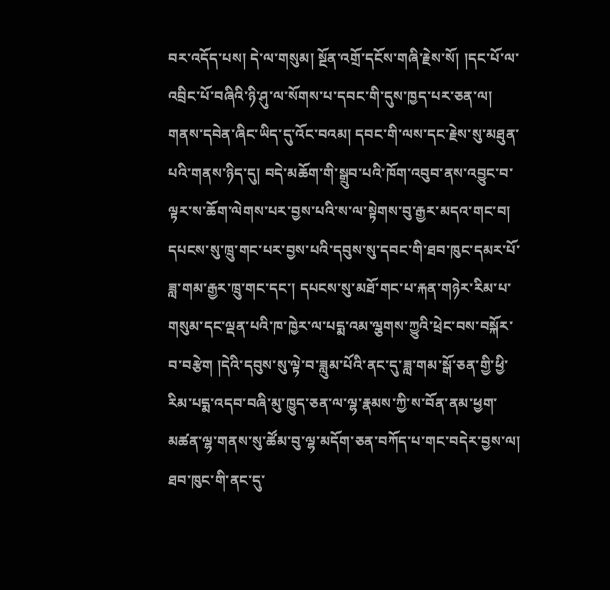བར་འདོད་པས། དེ་ལ་གསུམ། སྔོན་འགྲོ་དངོས་གཞི་རྗེས་སོ། །དང་པོ་ལ་འབྲིང་པོ་བཞིའི་ཉི་ཤུ་ལ་སོགས་པ་དབང་གི་དུས་ཁྱད་པར་ཅན་ལ། གནས་དབེན་ཞིང་ཡིད་དུ་འོང་བའམ། དབང་གི་ལས་དང་རྗེས་སུ་མཐུན་པའི་གནས་ཉིད་དུ། བདེ་མཆོག་གི་སྒྲུབ་པའི་ཁོག་འབུབ་ནས་འབྱུང་བ་ལྟར་ས་ཆོག་ལེགས་པར་བྱས་པའི་ས་ལ་སྟེགས་བུ་རྒྱར་མདའ་གང་བ། དཔངས་སུ་ཁྲུ་གང་པར་བྱས་པའི་དབུས་སུ་དབང་གི་ཐབ་ཁུང་དམར་པོ་ཟླ་གམ་རྒྱར་ཁྲུ་གང་དང་། དཔངས་སུ་མཐོ་གང་པ་རྐན་གཉེར་རིམ་པ་གསུམ་དང་ལྡན་པའི་ཁ་ཁྱེར་ལ་པདྨ་འམ་ལྕགས་ཀྱུའི་ཕྲེང་བས་བསྐོར་བ་བརྩེག །དེའི་དབུས་སུ་ལྟེ་བ་ཟླུམ་པོའི་ནང་དུ་ཟླ་གམ་སྒོ་ཅན་གྱི་ཕྱི་རིམ་པདྨ་འདབ་བཞི་མུ་ཁྱུད་ཅན་ལ་ལྷ་རྣམས་ཀྱི་ས་བོན་ནམ་ཕྱག་མཚན་ལྷ་གནས་སུ་ཚོམ་བུ་ལྷ་མདོག་ཅན་བཀོད་པ་གང་བདེར་བྱས་ལ། ཐབ་ཁུང་གི་ནང་དུ་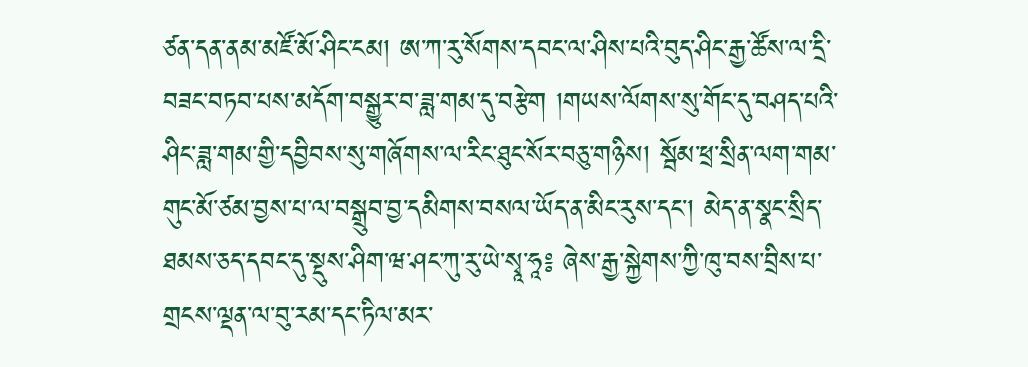ཙན་དན་ནམ་མཛོ་མོ་ཤིང་ངམ། ཨ་ཀ་རུ་སོགས་དབང་ལ་ཤིས་པའི་བུད་ཤིང་རྒྱ་ཚོས་ལ་དྲི་བཟང་བཏབ་པས་མདོག་བསྒྱུར་བ་ཟླ་གམ་དུ་བརྩེག །གཡས་ལོགས་སུ་གོང་དུ་བཤད་པའི་ཤིང་ཟླ་གམ་གྱི་དབྱིབས་སུ་གཞོགས་ལ་རིང་ཐུང་སོར་བཅུ་གཉིས། སྦོམ་ཕྲ་སྲིན་ལག་གམ་གུང་མོ་ཙམ་བྱས་པ་ལ་བསྒྲུབ་བྱ་དམིགས་བསལ་ཡོད་ན་མིང་རུས་དང་། མེད་ན་སྣང་སྲིད་ཐམས་ཅད་དབང་དུ་སྡུས་ཤིག་ཝ་ཤང་ཀུ་རུ་ཡེ་སྭཱ་ཧཱ༔ ཞེས་རྒྱ་སྐྱེགས་ཀྱི་ཁུ་བས་བྲིས་པ་གྲངས་ལྡན་ལ་བུ་རམ་དང་ཏིལ་མར་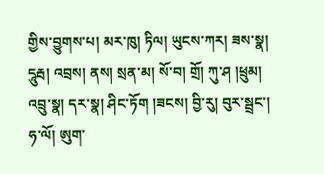གྱིས་བྱུགས་པ། མར་ཁུ། ཏིལ། ཡུངས་ཀར། ཟས་སྣ། དཱུརྦ། འབྲས། ནས། སྲན་མ། སོ་བ། གྲོ། ཀུ་ཤ །ཕྲུམ། འབྲུ་སྣ། དར་སྣ། ཤིང་ཏོག །ཟངས། བྱི་རུ། བུར་སྦྲང་། ཧ་ལོ། ཨུག་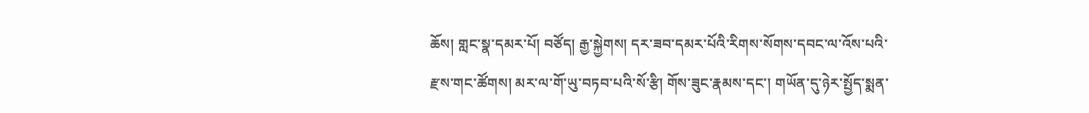ཆོས། གླང་སྣ་དམར་པོ། བཙོད། རྒྱ་སྐྱེགས། དར་ཟབ་དམར་པོའི་རིགས་སོགས་དབང་ལ་འོས་པའི་རྫས་གང་ཚོགས། མར་ལ་གོ་ཡུ་བཏབ་པའི་སོ་རྩི། གོས་ཟུང་རྣམས་དང་། གཡོན་དུ་ཉེར་སྤྱོད་སྨན་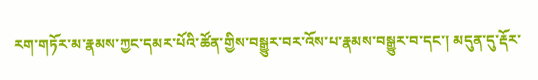རག་གཏོར་མ་རྣམས་ཀྱང་དམར་པོའི་ཚོན་གྱིས་བསྒྱུར་བར་འོས་པ་རྣམས་བསྒྱུར་བ་དང་། མདུན་དུ་རྡོར་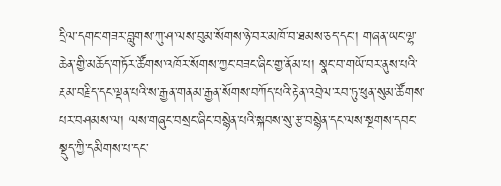དྲིལ་དགང་གཟར་བླུགས་ཀུ་ཤ་ལས་བུམ་སོགས་ཉེ་བར་མཁོ་བ་ཐམས་ཅད་དང་། གཞན་ཡང་ལྷ་ཆེན་གྱི་མཆོད་གཏོར་ཚོགས་འཁོར་སོགས་ཀྱང་བཟང་ཞིང་གྱ་ནོམ་པ། སྣང་བ་གཡོ་བར་ནུས་པའི་རྔམ་བརྗིད་དང་ལྡན་པའི་ས་རྒྱན་གནམ་རྒྱན་སོགས་བཀོད་པའི་རྟེན་འབྲེལ་རབ་ཏུ་ཕུན་སུམ་ཚོགས་པར་བཤམས་ལ། ལས་གཞུང་བསྲང་ཞིང་བསྙེན་པའི་སྐབས་སུ་རྩ་བསྙེན་དང་ལས་སྔགས་དབང་སྡུད་ཀྱི་དམིགས་པ་དང་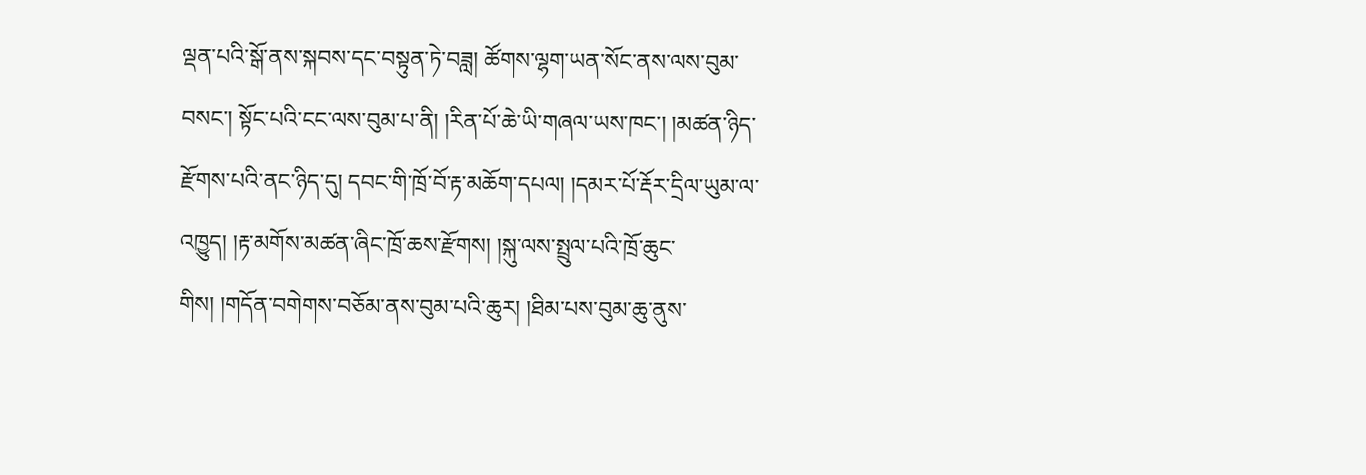ལྡན་པའི་སྒོ་ནས་སྐབས་དང་བསྟུན་ཏེ་བཟླ། ཚོགས་ལྷག་ཡན་སོང་ནས་ལས་བུམ་བསང་། སྟོང་པའི་ངང་ལས་བུམ་པ་ནི། །རིན་པོ་ཆེ་ཡི་གཞལ་ཡས་ཁང་། །མཚན་ཉིད་རྫོགས་པའི་ནང་ཉིད་དུ། དབང་གི་ཁྲོ་བོ་རྟ་མཆོག་དཔལ། །དམར་པོ་རྡོར་དྲིལ་ཡུམ་ལ་འཁྱུད། །རྟ་མགོས་མཚན་ཞིང་ཁྲོ་ཆས་རྫོགས། །སྐུ་ལས་སྤྲུལ་པའི་ཁྲོ་ཆུང་གིས། །གདོན་བགེགས་བཅོམ་ནས་བུམ་པའི་ཆུར། །ཐིམ་པས་བུམ་ཆུ་ནུས་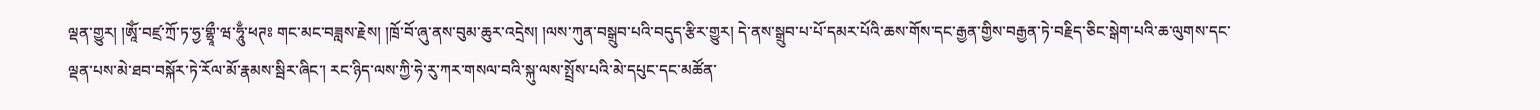ལྡན་གྱུར། །ཨཱོཾ་བཛྲ་ཀྲོ་ཏ་ཧྱ་གྷྲཱྀ་ཝ་ཧཱུྃ་ཕཊཿ གང་མང་བཟླས་རྗེས། །ཁྲོ་བོ་ཞུ་ནས་བུམ་ཆུར་འདྲེས། །ལས་ཀུན་བསྒྲུབ་པའི་བདུད་རྩིར་གྱུར། དེ་ནས་སྒྲུབ་པ་པོ་དམར་པོའི་ཆས་གོས་དང་རྒྱན་གྱིས་བརྒྱན་ཏེ་བརྗིད་ཅིང་སྒེག་པའི་ཆ་ལུགས་དང་ལྡན་པས་མེ་ཐབ་བསྐོར་ཏེ་རོལ་མོ་རྣམས་སྦིར་ཞིང་། རང་ཉིད་ལས་ཀྱི་ཧེ་རུ་ཀར་གསལ་བའི་སྐུ་ལས་སྤྲོས་པའི་མེ་དཔུང་དང་མཚོན་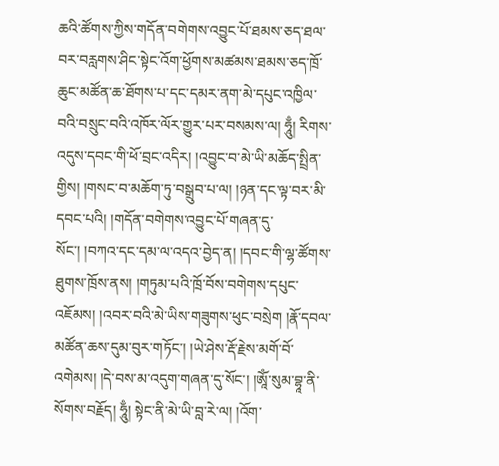ཆའི་ཚོགས་ཀྱིས་གདོན་བགེགས་འབྱུང་པོ་ཐམས་ཅད་ཐལ་བར་བརླགས་ཤིང་སྟེང་འོག་ཕྱོགས་མཚམས་ཐམས་ཅད་ཁྲོ་ཆུང་མཚོན་ཆ་ཐོགས་པ་དང་དམར་ནག་མེ་དཔུང་འཁྱིལ་བའི་བསྲུང་བའི་འཁོར་ལོར་གྱུར་པར་བསམས་ལ། ཧཱུྃ། རིགས་འདུས་དབང་གི་ཕོ་བྲང་འདིར། །འབྱུང་བ་མེ་ཡི་མཆོད་སྤྲིན་གྱིས། །གསང་བ་མཆོག་ཏུ་བསྒྲུབ་པ་ལ། །ཉན་དང་ལྟ་བར་མི་དབང་པའི། །གདོན་བགེགས་འབྱུང་པོ་གཞན་དུ་སོང་། །བཀའ་དང་དམ་ལ་འདའ་བྱེད་ན། །དབང་གི་ལྷ་ཚོགས་ཐུགས་ཁྲོས་ནས། །གཏུམ་པའི་ཁྲོ་བོས་བགེགས་དཔུང་འཇོམས། །འབར་བའི་མེ་ཡིས་གཟུགས་ཕུང་བསྲེག །རྣོ་དབལ་མཚོན་ཆས་དུམ་བུར་གཏོང་། །ཡེ་ཤེས་རྡོ་རྗེས་མགོ་བོ་འགེམས། །དེ་བས་མ་འདུག་གཞན་དུ་སོང་། །ཨཱོཾ་སུམ་བྷཱ་ནི་སོགས་བརྗོད། ཧཱུྃ། སྟེང་ནི་མེ་ཡི་བླ་རེ་ལ། །འོག་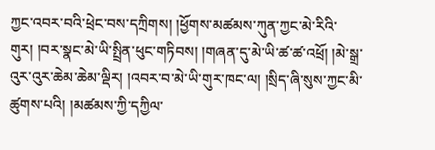ཀྱང་འབར་བའི་ཕྲེང་བས་དཀྲིགས། །ཕྱོགས་མཚམས་ཀུན་ཀྱང་མེ་རིའི་གུར། །བར་སྣང་མེ་ཡི་སྤྲིན་ཕུང་གཏིབས། །གཞན་དུ་མེ་ཡི་ཚ་ཚ་འཕྲོ། །མེ་སྒྲ་འུར་འུར་ཆེམ་ཆེམ་ལྡིར། །འབར་བ་མེ་ཡི་གུར་ཁང་ལ། །སྲིད་ཞི་སུས་ཀྱང་མི་ཚུགས་པའི། །མཚམས་ཀྱི་དཀྱིལ་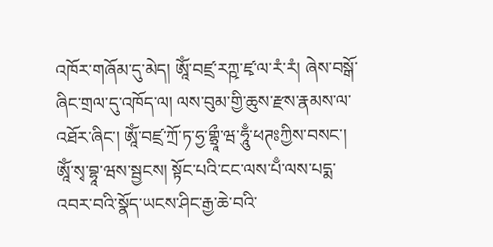འཁོར་གཞོམ་དུ་མེད། ཨཱོཾ་བཛྲ་རཀྵ་ཛྭ་ལ་རཾ་རཾ། ཞེས་བསྒོ་ཞིང་གྲལ་དུ་འཁོད་ལ། ལས་བུམ་གྱི་ཆུས་རྫས་རྣམས་ལ་འཐོར་ཞིང་། ཨཱོཾ་བཛྲ་ཀྲོ་ཏ་ཧྱ་གྷྲཱྀ་ཝ་ཧཱུྃ་ཕཊཿཀྱིས་བསང་། ཨཱོཾ་སྭ་བྷཱ་ཝས་སྦྱངས། སྟོང་པའི་ངང་ལས་པྃ་ལས་པདྨ་འབར་བའི་སྣོད་ཡངས་ཤིང་རྒྱ་ཆེ་བའི་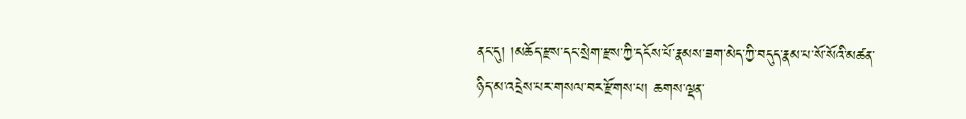ནང་དུ། །མཆོད་རྫས་དང་སྲེག་རྫས་ཀྱི་དངོས་པོ་རྣམས་ཟག་མེད་ཀྱི་བདུད་རྣམ་པ་སོ་སོའི་མཚན་ཉིད་མ་འདྲེས་པར་གསལ་བར་རྫོགས་པ། ཆགས་ལྡན་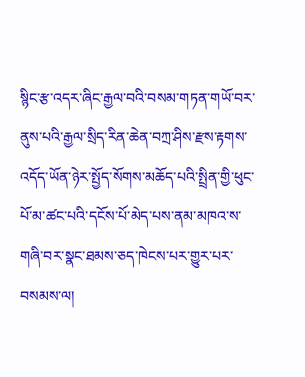སྙིང་རྩ་འདར་ཞིང་རྒྱལ་བའི་བསམ་གཏན་གཡོ་བར་ནུས་པའི་རྒྱལ་སྲིད་རིན་ཆེན་བཀྲ་ཤིས་རྫས་རྟགས་འདོད་ཡོན་ཉེར་སྤྱོད་སོགས་མཆོད་པའི་སྤྲིན་གྱི་ཕུང་པོ་མ་ཚང་པའི་དངོས་པོ་མེད་པས་ནམ་མཁའ་ས་གཞི་བར་སྣང་ཐམས་ཅད་ཁེངས་པར་གྱུར་པར་བསམས་ལ།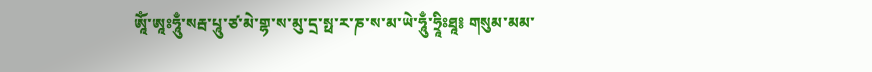ཨཱོཾ་ཨཱཿཧཱུྃ་སརྦ་པཱུ་ཙ་མེ་གྷ་ས་མུ་དྲ་སྥ་ར་ཎ་ས་མ་ཡེ་ཧཱུྃ་ཧྲཱིཿཐཱ༔ གསུམ་མམ་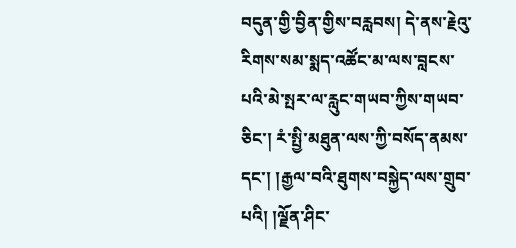བདུན་གྱི་བྱིན་གྱིས་བརླབས། དེ་ནས་རྗེའུ་རིགས་སམ་སྨད་འཚོང་མ་ལས་བླངས་པའི་མེ་སྤར་ལ་རླུང་གཡབ་ཀྱིས་གཡབ་ཅིང་། རཾ་སྤྱི་མཐུན་ལས་ཀྱི་བསོད་ནམས་དང་། །རྒྱལ་བའི་ཐུགས་བསྐྱེད་ལས་གྲུབ་པའི། །ལྗོན་ཤིང་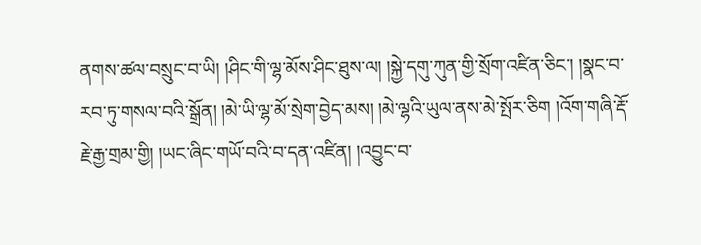ནགས་ཚལ་བསྲུང་བ་ཡི། །ཤིང་གི་ལྷ་མོས་ཤིང་ཐུས་ལ། །སྐྱེ་དགུ་ཀུན་གྱི་སྲོག་འཛིན་ཅིང་། །སྣང་བ་རབ་ཏུ་གསལ་བའི་སྒྲོན། །མེ་ཡི་ལྷ་མོ་སྲེག་བྱེད་མས། །མེ་ལྷའི་ཡུལ་ནས་མེ་སྤོར་ཅིག །འོག་གཞི་རྡོ་རྗེ་རྒྱ་གྲམ་གྱི། །ཡང་ཞིང་གཡོ་བའི་བ་དན་འཛིན། །འབྱུང་བ་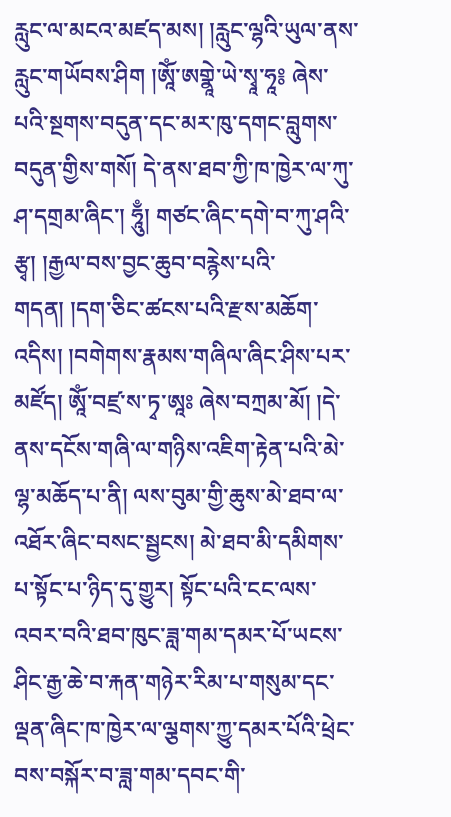རླུང་ལ་མངའ་མཛད་མས། །རླུང་ལྷའི་ཡུལ་ནས་རླུང་གཡོབས་ཤིག །ཨཱོཾ་ཨགྣཱེ་ཡེ་སྭཱ་ཧཱ༔ ཞེས་པའི་སྔགས་བདུན་དང་མར་ཁུ་དགང་བླུགས་བདུན་གྱིས་གསོ། དེ་ནས་ཐབ་ཀྱི་ཁ་ཁྱེར་ལ་ཀུ་ཤ་དགྲམ་ཞིང་། ཧཱུྃ། གཙང་ཞིང་དགེ་བ་ཀུ་ཤའི་རྩྭ། །རྒྱལ་བས་བྱང་ཆུབ་བརྙེས་པའི་གདན། །དག་ཅིང་ཚངས་པའི་རྫས་མཆོག་འདིས། །བགེགས་རྣམས་གཞིལ་ཞིང་ཤིས་པར་མཛོད། ཨཱོཾ་བཛྲ་ས་ཏྭ་ཨཱཿ ཞེས་བཀྲམ་མོ། །དེ་ནས་དངོས་གཞི་ལ་གཉིས་འཇིག་རྟེན་པའི་མེ་ལྷ་མཆོད་པ་ནི། ལས་བུམ་གྱི་ཆུས་མེ་ཐབ་ལ་འཐོར་ཞིང་བསང་སྦྱངས། མེ་ཐབ་མི་དམིགས་པ་སྟོང་པ་ཉིད་དུ་གྱུར། སྟོང་པའི་ངང་ལས་འབར་བའི་ཐབ་ཁུང་ཟླ་གམ་དམར་པོ་ཡངས་ཤིང་རྒྱ་ཆེ་བ་རྐན་གཉེར་རིམ་པ་གསུམ་དང་ལྡན་ཞིང་ཁ་ཁྱེར་ལ་ལྕགས་ཀྱུ་དམར་པོའི་ཕྲེང་བས་བསྐོར་བ་ཟླ་གམ་དབང་གི་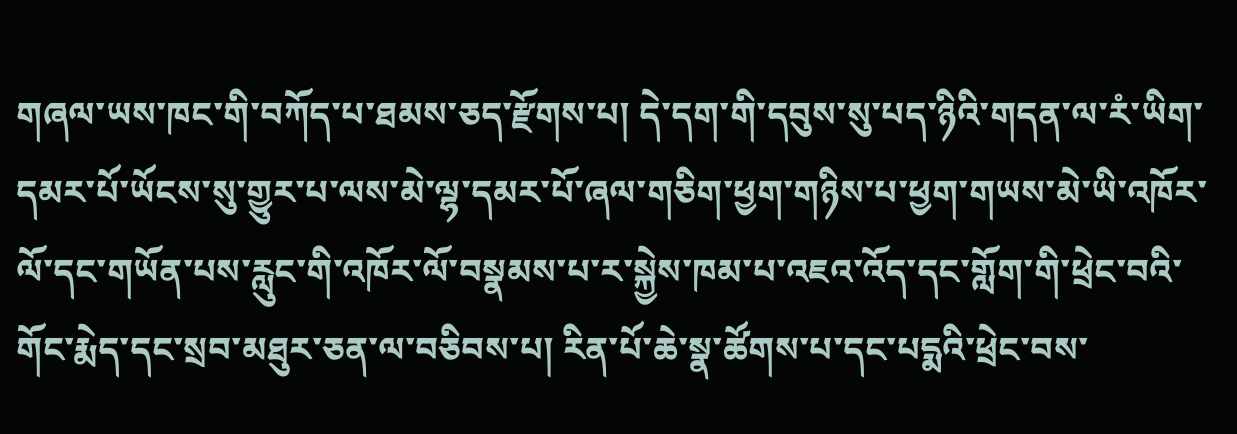གཞལ་ཡས་ཁང་གི་བཀོད་པ་ཐམས་ཅད་རྫོགས་པ། དེ་དག་གི་དབུས་སུ་པད་ཉིའི་གདན་ལ་རཾ་ཡིག་དམར་པོ་ཡོངས་སུ་གྱུར་པ་ལས་མེ་ལྷ་དམར་པོ་ཞལ་གཅིག་ཕྱག་གཉིས་པ་ཕྱག་གཡས་མེ་ཡི་འཁོར་ལོ་དང་གཡོན་པས་རླུང་གི་འཁོར་ལོ་བསྣམས་པ་ར་སྐྱེས་ཁམ་པ་འཇའ་འོད་དང་གློག་གི་ཕྲེང་བའི་གོང་རྨེད་དང་སྲབ་མཐུར་ཅན་ལ་བཅིབས་པ། རིན་པོ་ཆེ་སྣ་ཚོགས་པ་དང་པདྨའི་ཕྲེང་བས་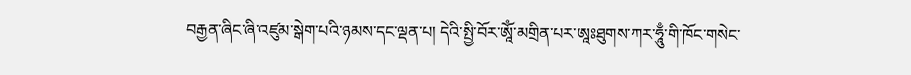བརྒྱན་ཞིང་ཞི་འཛུམ་སྒེག་པའི་ཉམས་དང་ལྡན་པ། དེའི་སྤྱི་བོར་ཨཱོཾ་མགྲིན་པར་ཨཱཿཐུགས་ཀར་ཧཱུྃ་གི་ཁོང་གསེང་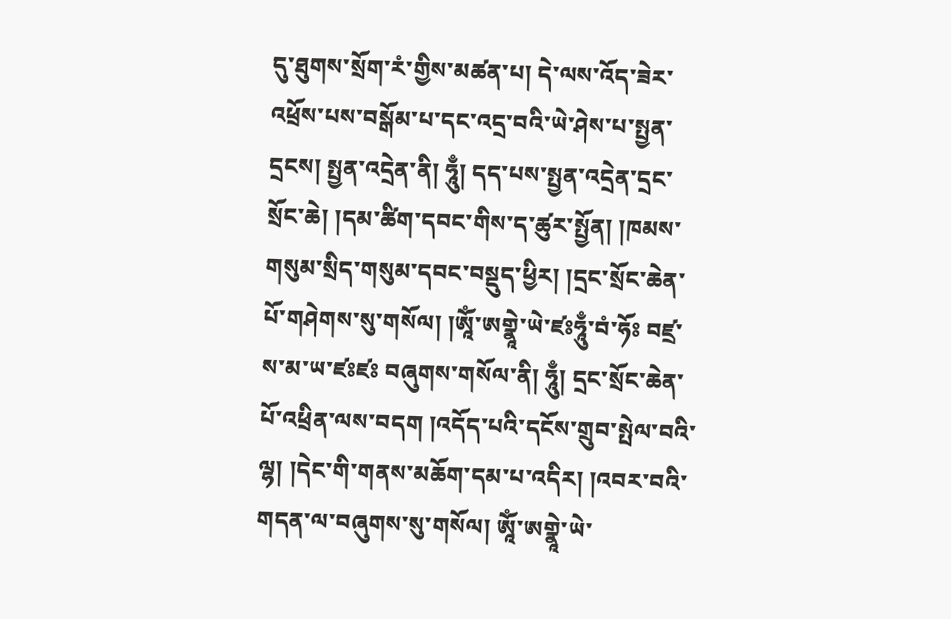དུ་ཐུགས་སྲོག་རཾ་གྱིས་མཚན་པ། དེ་ལས་འོད་ཟེར་འཕྲོས་པས་བསྒོམ་པ་དང་འདྲ་བའི་ཡེ་ཤེས་པ་སྤྱན་དྲངས། སྤྱན་འདྲེན་ནི། ཧཱུྃ། དད་པས་སྤྱན་འདྲེན་དྲང་སྲོང་ཆེ། །དམ་ཚིག་དབང་གིས་ད་ཚུར་སྤྱོན། །ཁམས་གསུམ་སྲིད་གསུམ་དབང་བསྡུད་ཕྱིར། །དྲང་སྲོང་ཆེན་པོ་གཤེགས་སུ་གསོལ། །ཨཱོཾ་ཨགྣཱེ་ཡེ་ཛཿཧཱུྃ་བཾ་ཧོཿ བཛྲ་ས་མ་ཡ་ཛཿཛཿ བཞུགས་གསོལ་ནི། ཧཱུྃ། དྲང་སྲོང་ཆེན་པོ་འཕྲིན་ལས་བདག །འདོད་པའི་དངོས་གྲུབ་སྤེལ་བའི་ལྷ། །དེང་གི་གནས་མཆོག་དམ་པ་འདིར། །འབར་བའི་གདན་ལ་བཞུགས་སུ་གསོལ། ཨཱོཾ་ཨགྣཱེ་ཡེ་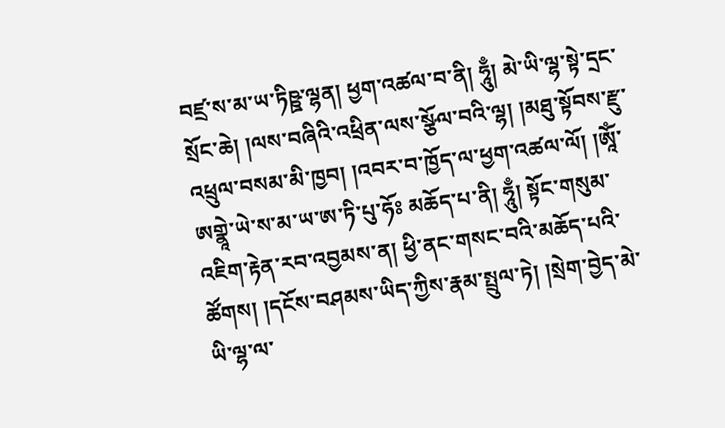བཛྲ་ས་མ་ཡ་ཏིཥྛ་ལྷན། ཕྱག་འཚལ་བ་ནི། ཧཱུྃ། མེ་ཡི་ལྷ་སྟེ་དྲང་སྲོང་ཆེ། །ལས་བཞིའི་འཕྲིན་ལས་སྩོལ་བའི་ལྷ། །མཐུ་སྟོབས་རྫུ་འཕྲུལ་བསམ་མི་ཁྱབ། །འབར་བ་ཁྱོད་ལ་ཕྱག་འཚལ་ལོ། །ཨཱོཾ་ཨགྣཱེ་ཡེ་ས་མ་ཡ་ཨ་ཏི་པུ་ཧོཿ མཆོད་པ་ནི། ཧཱུྃ། སྟོང་གསུམ་འཇིག་རྟེན་རབ་འབྱམས་ན། ཕྱི་ནང་གསང་བའི་མཆོད་པའི་ཚོགས། །དངོས་བཤམས་ཡིད་ཀྱིས་རྣམ་སྤྲུལ་ཏེ། །སྲེག་བྱེད་མེ་ཡི་ལྷ་ལ་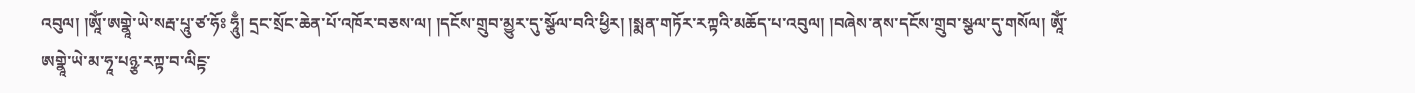འབུལ། །ཨཱོཾ་ཨགྣཱེ་ཡེ་སརྦ་པཱུ་ཙ་ཧོཿ ཧཱུྃ། དྲང་སྲོང་ཆེན་པོ་འཁོར་བཅས་ལ། །དངོས་གྲུབ་མྱུར་དུ་སྩོལ་བའི་ཕྱིར། །སྨན་གཏོར་རཀྟའི་མཆོད་པ་འབུལ། །བཞེས་ནས་དངོས་གྲུབ་སྩལ་དུ་གསོལ། ཨཱོཾ་ཨགྣཱེ་ཡེ་མ་ཧཱ་པཉྩ་རཀྟ་བ་ལིངྟ་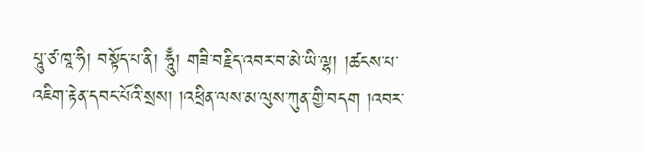པཱུ་ཙ་ཁཱ་ཧི། བསྟོད་པ་ནི། ཧཱུྃ། གཟི་བརྗིད་འབར་བ་མེ་ཡི་ལྷ། །ཚངས་པ་འཇིག་རྟེན་དབང་པོའི་སྲས། །འཕྲིན་ལས་མ་ལུས་ཀུན་གྱི་བདག །འབར་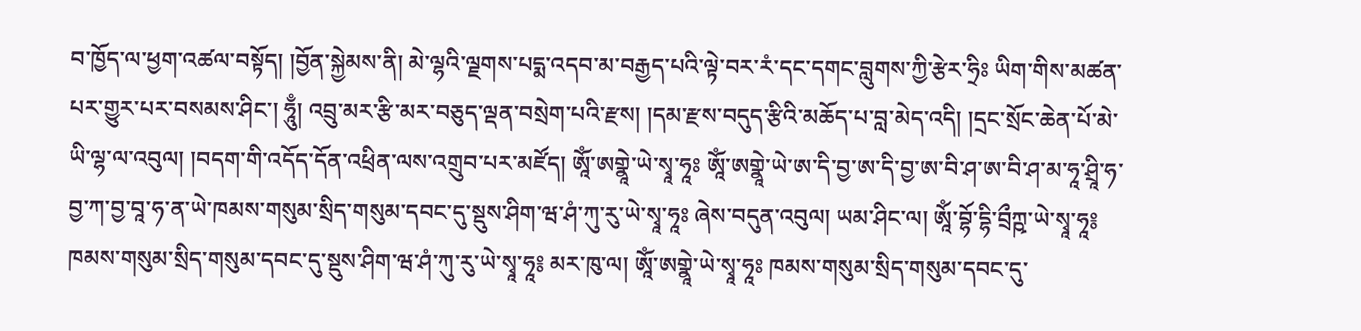བ་ཁྱོད་ལ་ཕྱག་འཚལ་བསྟོད། །བྱོན་སྐྱེམས་ནི། མེ་ལྷའི་ལྗགས་པདྨ་འདབ་མ་བརྒྱད་པའི་ལྟེ་བར་རཾ་དང་དགང་བླུགས་ཀྱི་རྩེར་ཧྲིཿ ཡིག་གིས་མཚན་པར་གྱུར་པར་བསམས་ཤིང་། ཧཱུྃ། འབྲུ་མར་རྩི་མར་བཅུད་ལྡན་བསྲེག་པའི་རྫས། །དམ་རྫས་བདུད་རྩིའི་མཆོད་པ་བླ་མེད་འདི། །དྲང་སྲོང་ཆེན་པོ་མེ་ཡི་ལྷ་ལ་འབུལ། །བདག་གི་འདོད་དོན་འཕྲིན་ལས་འགྲུབ་པར་མཛོད། ཨཱོཾ་ཨགྣཱེ་ཡེ་སྭཱ་ཧཱཿ ཨཱོཾ་ཨགྣཱེ་ཡེ་ཨ་དི་བྱ་ཨ་དི་བྱ་ཨ་བི་ཤ་ཨ་བི་ཤ་མ་ཧཱ་ཤྲཱི་ཧ་བྱ་ཀ་བྱ་བཱ་ཧ་ན་ཡེ་ཁམས་གསུམ་སྲིད་གསུམ་དབང་དུ་སྡུས་ཤིག་ཝ་ཤཾ་ཀུ་རུ་ཡེ་སྭཱ་ཧཱཿ ཞེས་བདུན་འབུལ། ཡམ་ཤིང་ལ། ཨཱོཾ་བྷོ་དྷི་བྲྀཀྵ་ཡེ་སྭཱ་ཧཱ༔ ཁམས་གསུམ་སྲིད་གསུམ་དབང་དུ་སྡུས་ཤིག་ཝ་ཤཾ་ཀུ་རུ་ཡེ་སྭཱ་ཧཱ༔ མར་ཁུ་ལ། ཨཱོཾ་ཨགྣཱེ་ཡེ་སྭཱ་ཧཱཿ ཁམས་གསུམ་སྲིད་གསུམ་དབང་དུ་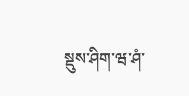སྡུས་ཤིག་ཝ་ཤཾ་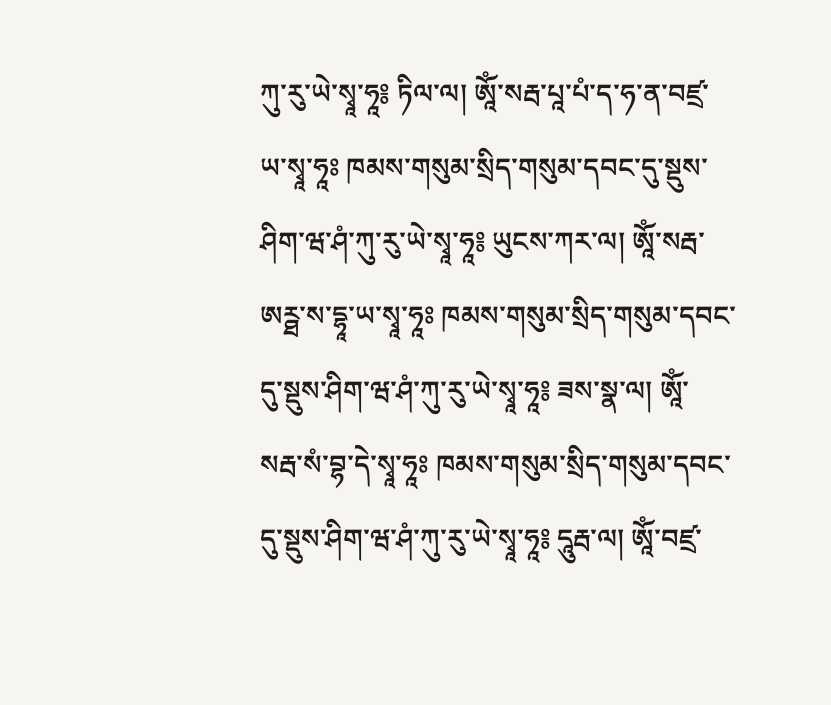ཀུ་རུ་ཡེ་སྭཱ་ཧཱ༔ ཏིལ་ལ། ཨཱོཾ་སརྦ་པཱ་པཾ་ད་ཧ་ན་བཛྲ་ཡ་སྭཱ་ཧཱཿ ཁམས་གསུམ་སྲིད་གསུམ་དབང་དུ་སྡུས་ཤིག་ཝ་ཤཾ་ཀུ་རུ་ཡེ་སྭཱ་ཧཱ༔ ཡུངས་ཀར་ལ། ཨཱོཾ་སརྦ་ཨཪྠ་ས་དྷཱ་ཡ་སྭཱ་ཧཱཿ ཁམས་གསུམ་སྲིད་གསུམ་དབང་དུ་སྡུས་ཤིག་ཝ་ཤཾ་ཀུ་རུ་ཡེ་སྭཱ་ཧཱ༔ ཟས་སྣ་ལ། ཨཱོཾ་སརྦ་སཾ་བྷ་དེ་སྭཱ་ཧཱཿ ཁམས་གསུམ་སྲིད་གསུམ་དབང་དུ་སྡུས་ཤིག་ཝ་ཤཾ་ཀུ་རུ་ཡེ་སྭཱ་ཧཱ༔ དཱུརྦ་ལ། ཨཱོཾ་བཛྲ་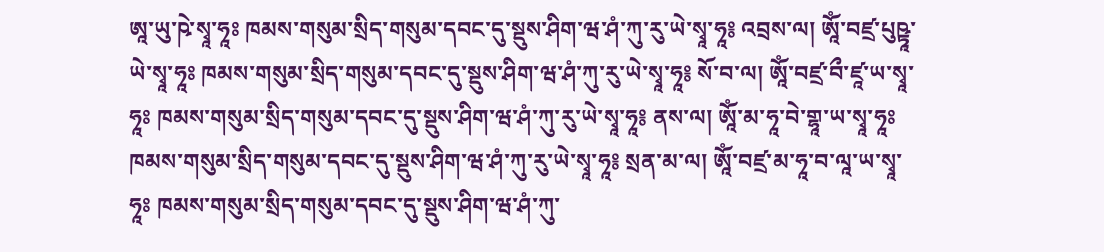ཨཱ་ཡུ་ཥེ་སྭཱ་ཧཱཿ ཁམས་གསུམ་སྲིད་གསུམ་དབང་དུ་སྡུས་ཤིག་ཝ་ཤཾ་ཀུ་རུ་ཡེ་སྭཱ་ཧཱ༔ འབྲས་ལ། ཨཱོཾ་བཛྲ་པུཥྟཱ་ཡེ་སྭཱ་ཧཱཿ ཁམས་གསུམ་སྲིད་གསུམ་དབང་དུ་སྡུས་ཤིག་ཝ་ཤཾ་ཀུ་རུ་ཡེ་སྭཱ་ཧཱ༔ སོ་བ་ལ། ཨཱོཾ་བཛྲ་བྀ་ཛཱ་ཡ་སྭཱ་ཧཱཿ ཁམས་གསུམ་སྲིད་གསུམ་དབང་དུ་སྡུས་ཤིག་ཝ་ཤཾ་ཀུ་རུ་ཡེ་སྭཱ་ཧཱ༔ ནས་ལ། ཨཱོཾ་མ་ཧཱ་བེ་གྷཱ་ཡ་སྭཱ་ཧཱཿ ཁམས་གསུམ་སྲིད་གསུམ་དབང་དུ་སྡུས་ཤིག་ཝ་ཤཾ་ཀུ་རུ་ཡེ་སྭཱ་ཧཱ༔ སྲན་མ་ལ། ཨཱོཾ་བཛྲ་མ་ཧཱ་བ་ལཱ་ཡ་སྭཱ་ཧཱཿ ཁམས་གསུམ་སྲིད་གསུམ་དབང་དུ་སྡུས་ཤིག་ཝ་ཤཾ་ཀུ་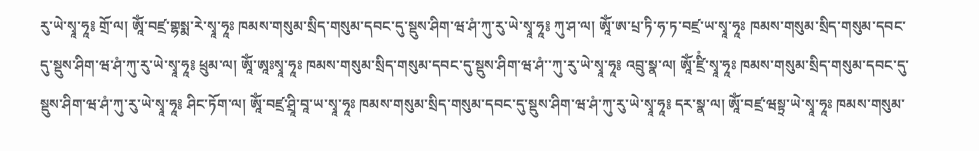རུ་ཡེ་སྭཱ་ཧཱ༔ གྲོ་ལ། ཨཱོཾ་བཛྲ་གྷསྨ་རེ་སྭཱ་ཧཱཿ ཁམས་གསུམ་སྲིད་གསུམ་དབང་དུ་སྡུས་ཤིག་ཝ་ཤཾ་ཀུ་རུ་ཡེ་སྭཱ་ཧཱ༔ ཀུ་ཤ་ལ། ཨཱོཾ་ཨ་པྲ་ཏི་ཧ་ཏ་བཛྲ་ཡ་སྭཱ་ཧཱཿ ཁམས་གསུམ་སྲིད་གསུམ་དབང་དུ་སྡུས་ཤིག་ཝ་ཤཾ་ཀུ་རུ་ཡེ་སྭཱ་ཧཱ༔ ཕྲུམ་ལ། ཨཱོཾ་ཨཱཿསྭཱ་ཧཱཿ ཁམས་གསུམ་སྲིད་གསུམ་དབང་དུ་སྡུས་ཤིག་ཝ་ཤཾ་་ཀུ་རུ་ཡེ་སྭཱ་ཧཱ༔ འབྲུ་སྣ་ལ། ཨཱོཾ་ཛྲིཾ་སྭཱ་ཧཱཿ ཁམས་གསུམ་སྲིད་གསུམ་དབང་དུ་སྡུས་ཤིག་ཝ་ཤཾ་ཀུ་རུ་ཡེ་སྭཱ་ཧཱ༔ ཤིང་ཏོག་ལ། ཨཱོཾ་བཛྲ་ཤྲཱི་བཱ་ཡ་སྭཱ་ཧཱཿ ཁམས་གསུམ་སྲིད་གསུམ་དབང་དུ་སྡུས་ཤིག་ཝ་ཤཾ་ཀུ་རུ་ཡེ་སྭཱ་ཧཱ༔ དར་སྣ་ལ། ཨཱོཾ་བཛྲ་ཝསྟྲ་ཡེ་སྭཱ་ཧཱཿ ཁམས་གསུམ་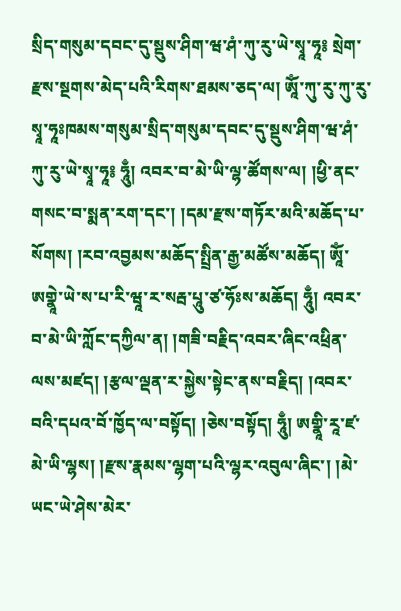སྲིད་གསུམ་དབང་དུ་སྡུས་ཤིག་ཝ་ཤཾ་ཀུ་རུ་ཡེ་སྭཱ་ཧཱ༔ སྲེག་རྫས་སྔགས་མེད་པའི་རིགས་ཐམས་ཅད་ལ། ཨཱོཾ་ཀུ་རུ་ཀུ་རུ་སྭཱ་ཧཱཿཁམས་གསུམ་སྲིད་གསུམ་དབང་དུ་སྡུས་ཤིག་ཝ་ཤཾ་ཀུ་རུ་ཡེ་སྭཱ་ཧཱ༔ ཧཱུྃ། འབར་བ་མེ་ཡི་ལྷ་ཚོགས་ལ། །ཕྱི་ནང་གསང་བ་སྨན་རག་དང་། །དམ་རྫས་གཏོར་མའི་མཆོད་པ་སོགས། །རབ་འབྱམས་མཆོད་སྤྲིན་རྒྱ་མཚོས་མཆོད། ཨཱོཾ་ཨགྣཱེ་ཡེ་ས་པ་རི་ཝཱ་ར་སརྦ་པཱུ་ཙ་ཧོཿས་མཆོད། ཧཱུྃ། འབར་བ་མེ་ཡི་ཀློང་དཀྱིལ་ན། །གཟི་བརྗིད་འབར་ཞིང་འཕྲིན་ལས་མཛད། །རྩལ་ལྡན་ར་སྐྱེས་སྟེང་ནས་བརྗིད། །འབར་བའི་དཔའ་བོ་ཁྱོད་ལ་བསྟོད། །ཅེས་བསྟོད། ཧཱུྃ། ཨགྣཱི་རཱ་ཛ་མེ་ཡི་ལྷས། །རྫས་རྣམས་ལྷག་པའི་ལྷར་འབུལ་ཞིང་། །མེ་ཡང་ཡེ་ཤེས་མེར་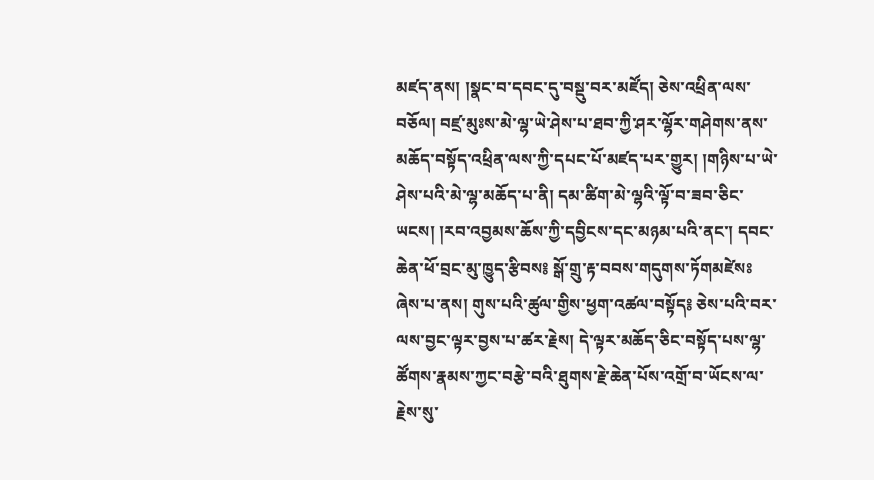མཛད་ནས། །སྣང་བ་དབང་དུ་བསྡུ་བར་མཛོད། ཅེས་འཕྲིན་ལས་བཅོལ། བཛྲ་མུཿས་མེ་ལྷ་ཡེ་ཤེས་པ་ཐབ་ཀྱི་ཤར་ལྷོར་གཤེགས་ནས་མཆོད་བསྟོད་འཕྲིན་ལས་ཀྱི་དཔང་པོ་མཛད་པར་གྱུར། །གཉིས་པ་ཡེ་ཤེས་པའི་མེ་ལྷ་མཆོད་པ་ནི། དམ་ཚིག་མེ་ལྷའི་ལྟོ་བ་ཟབ་ཅིང་ཡངས། །རབ་འབྱམས་ཆོས་ཀྱི་དབྱིངས་དང་མཉམ་པའི་ནང་། དབང་ཆེན་ཕོ་བྲང་མུ་ཁྱུད་རྩིབས༔ སྒོ་གྲུ་རྟ་བབས་གདུགས་ཏོགམཛེསཿ ཞེས་པ་ནས། གུས་པའི་ཚུལ་གྱིས་ཕྱག་འཚལ་བསྟོད༔ ཅེས་པའི་བར་ལས་བྱང་ལྟར་བྱས་པ་ཚར་རྗེས། དེ་ལྟར་མཆོད་ཅིང་བསྟོད་པས་ལྷ་ཚོགས་རྣམས་ཀྱང་བརྩེ་བའི་ཐུགས་རྗེ་ཆེན་པོས་འགྲོ་བ་ཡོངས་ལ་རྗེས་སུ་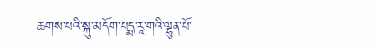ཆགས་པའི་སྐུ་མདོག་པདྨ་རཱ་གའི་ལྷུན་པོ་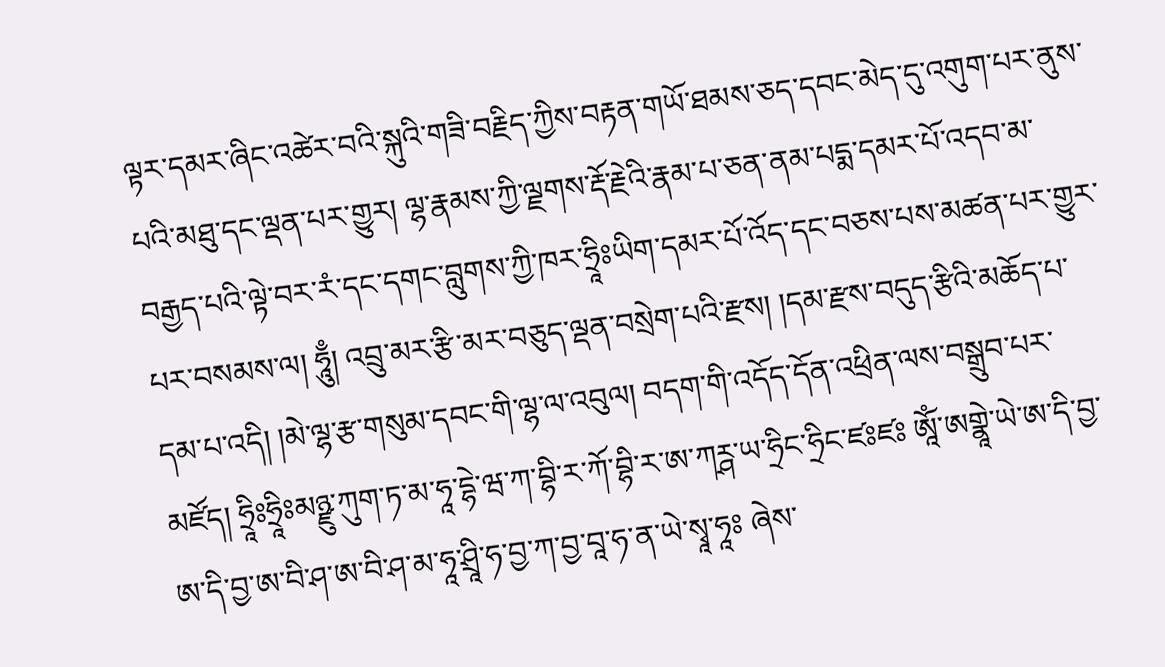ལྟར་དམར་ཞིང་འཚེར་བའི་སྐུའི་གཟི་བརྗིད་ཀྱིས་བརྟན་གཡོ་ཐམས་ཅད་དབང་མེད་དུ་འགུག་པར་ནུས་པའི་མཐུ་དང་ལྡན་པར་གྱུར། ལྷ་རྣམས་ཀྱི་ལྗགས་རྡོ་རྗེའི་རྣམ་པ་ཅན་ནམ་པདྨ་དམར་པོ་འདབ་མ་བརྒྱད་པའི་ལྟེ་བར་རཾ་དང་དགང་བླུགས་ཀྱི་ཁར་ཧྲཱིཿཡིག་དམར་པོ་འོད་དང་བཅས་པས་མཚན་པར་གྱུར་པར་བསམས་ལ། ཧཱུྃ། འབྲུ་མར་རྩི་མར་བཅུད་ལྡན་བསྲེག་པའི་རྫས། །དམ་རྫས་བདུད་རྩིའི་མཆོད་པ་དམ་པ་འདི། །མེ་ལྷ་རྩ་གསུམ་དབང་གི་ལྷ་ལ་འབུལ། བདག་གི་འདོད་དོན་འཕྲིན་ལས་བསྒྲུབ་པར་མཛོད། ཧྲཱིཿཧྲཱིཿམཉྫུ་ཀུག་ཏ་མ་ཧཱ་དྷེ་ཝ་ཀ་བྷི་ར་ཀོ་བྷི་ར་ཨ་ཀཪྴ་ཡ་ཧྲིང་ཧྲིང་ཛཿཛཿ ཨཱོཾ་ཨགྣཱེ་ཡེ་ཨ་དི་བྱ་ཨ་དི་བྱ་ཨ་བི་ཤ་ཨ་བི་ཤ་མ་ཧཱ་ཤྲཱི་ཧ་བྱ་ཀ་བྱ་བཱ་ཧ་ན་ཡེ་སྭཱ་ཧཱཿ ཞེས་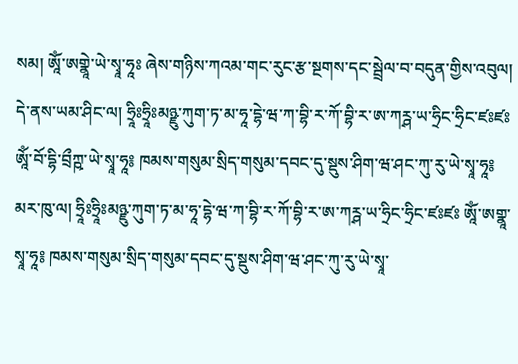སམ། ཨཱོཾ་ཨགྣཱེ་ཡེ་སྭཱ་ཧཱཿ ཞེས་གཉིས་ཀའམ་གང་རུང་རྩ་སྔགས་དང་སྦྲེལ་བ་བདུན་གྱིས་འབུལ། དེ་ནས་ཡམ་ཤིང་ལ། ཧྲཱིཿཧྲཱིཿམཉྫུ་ཀུག་ཏ་མ་ཧཱ་དྷེ་ཝ་ཀ་བྷི་ར་ཀོ་བྷི་ར་ཨ་ཀཪྴ་ཡ་ཧྲིང་ཧྲིང་ཛཿཛཿ ཨཱོཾ་བོ་དྷི་བྲྀཀྵ་ཡེ་སྭཱ་ཧཱ༔ ཁམས་གསུམ་སྲིད་གསུམ་དབང་དུ་སྡུས་ཤིག་ཝ་ཤང་ཀུ་རུ་ཡེ་སྭཱ་ཧཱ༔ མར་ཁུ་ལ། ཧྲཱིཿཧྲཱིཿམཉྫུ་ཀུག་ཏ་མ་ཧཱ་དྷེ་ཝ་ཀ་བྷི་ར་ཀོ་བྷི་ར་ཨ་ཀཪྴ་ཡ་ཧྲིང་ཧྲིང་ཛཿཛཿ ཨཱོཾ་ཨགྣཱ་སྭཱ་ཧཱ༔ ཁམས་གསུམ་སྲིད་གསུམ་དབང་དུ་སྡུས་ཤིག་ཝ་ཤང་ཀུ་རུ་ཡེ་སྭཱ་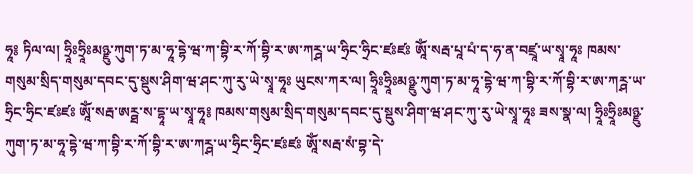ཧཱ༔ ཏིལ་ལ། ཧྲཱིཿཧྲཱིཿམཉྫུ་ཀུག་ཏ་མ་ཧཱ་དྷེ་ཝ་ཀ་བྷི་ར་ཀོ་བྷི་ར་ཨ་ཀཪྴ་ཡ་ཧྲིང་ཧྲིང་ཛཿཛཿ ཨཱོཾ་སརྦ་པཱ་པཾ་ད་ཧ་ན་བཛྲཱ་ཡ་སྭཱ་ཧཱཿ ཁམས་གསུམ་སྲིད་གསུམ་དབང་དུ་སྡུས་ཤིག་ཝ་ཤང་ཀུ་རུ་ཡེ་སྭཱ་ཧཱཿ ཡུངས་ཀར་ལ། ཧྲཱིཿཧྲཱིཿམཉྫུ་ཀུག་ཏ་མ་ཧཱ་དྷེ་ཝ་ཀ་བྷི་ར་ཀོ་བྷི་ར་ཨ་ཀཪྴ་ཡ་ཧྲིང་ཧྲིང་ཛཿཛཿ ཨཱོཾ་སརྦ་ཨཪྠ་ས་དྷཱ་ཡ་སྭཱ་ཧཱ༔ ཁམས་གསུམ་སྲིད་གསུམ་དབང་དུ་སྡུས་ཤིག་ཝ་ཤང་ཀུ་རུ་ཡེ་སྭཱ་ཧཱཿ ཟས་སྣ་ལ། ཧྲཱིཿཧྲཱིཿམཉྫུ་ཀུག་ཏ་མ་ཧཱ་དྷེ་ཝ་ཀ་བྷི་ར་ཀོ་བྷི་ར་ཨ་ཀཪྴ་ཡ་ཧྲིང་ཧྲིང་ཛཿཛཿ ཨཱོཾ་སརྦ་སཾ་བྷ་དེ་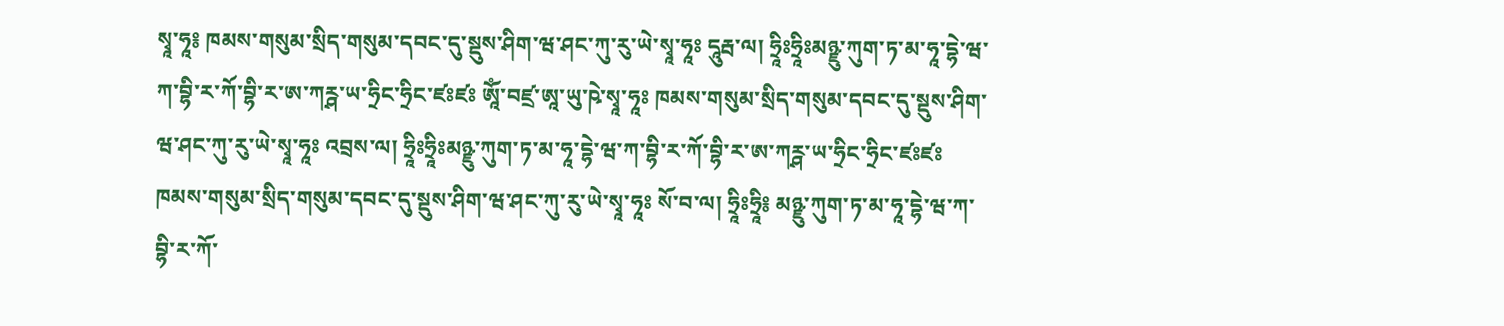སྭཱ་ཧཱ༔ ཁམས་གསུམ་སྲིད་གསུམ་དབང་དུ་སྡུས་ཤིག་ཝ་ཤང་ཀུ་རུ་ཡེ་སྭཱ་ཧཱཿ དཱུརྦ་ལ། ཧྲཱིཿཧྲཱིཿམཉྫུ་ཀུག་ཏ་མ་ཧཱ་དྷེ་ཝ་ཀ་བྷི་ར་ཀོ་བྷི་ར་ཨ་ཀཪྴ་ཡ་ཧྲིང་ཧྲིང་ཛཿཛཿ ཨཱོཾ་བཛྲ་ཨཱ་ཡུ་ཥེ་སྭཱ་ཧཱཿ ཁམས་གསུམ་སྲིད་གསུམ་དབང་དུ་སྡུས་ཤིག་ཝ་ཤང་ཀུ་རུ་ཡེ་སྭཱ་ཧཱཿ འབྲས་ལ། ཧྲཱིཿཧྲཱིཿམཉྫུ་ཀུག་ཏ་མ་ཧཱ་དྷེ་ཝ་ཀ་བྷི་ར་ཀོ་བྷི་ར་ཨ་ཀཪྴ་ཡ་ཧྲིང་ཧྲིང་ཛཿཛཿ ཁམས་གསུམ་སྲིད་གསུམ་དབང་དུ་སྡུས་ཤིག་ཝ་ཤང་ཀུ་རུ་ཡེ་སྭཱ་ཧཱཿ སོ་བ་ལ། ཧྲཱིཿཧྲཱི༔ མཉྫུ་ཀུག་ཏ་མ་ཧཱ་དྷེ་ཝ་ཀ་བྷི་ར་ཀོ་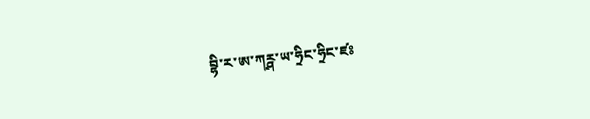བྷི་ར་ཨ་ཀཪྴ་ཡ་ཧྲིང་ཧྲིང་ཛཿ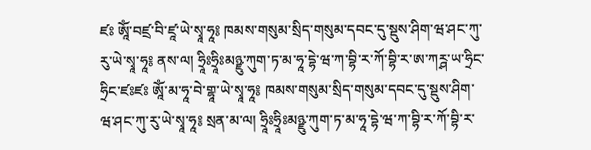ཛཿ ཨཱོཾ་བཛྲ་བི་ཛཱ་ཡེ་སྭཱ་ཧཱ༔ ཁམས་གསུམ་སྲིད་གསུམ་དབང་དུ་སྡུས་ཤིག་ཝ་ཤང་ཀུ་རུ་ཡེ་སྭཱ་ཧཱ༔ ནས་ལ། ཧྲཱིཿཧྲཱིཿམཉྫུ་ཀུག་ཏ་མ་ཧཱ་དྷེ་ཝ་ཀ་བྷི་ར་ཀོ་བྷི་ར་ཨ་ཀཪྴ་ཡ་ཧྲིང་ཧྲིང་ཛཿཛཿ ཨཱོཾ་མ་ཧཱ་བེ་གྷཱ་ཡེ་སྭཱ་ཧཱ༔ ཁམས་གསུམ་སྲིད་གསུམ་དབང་དུ་སྡུས་ཤིག་ཝ་ཤང་ཀུ་རུ་ཡེ་སྭཱ་ཧཱ༔ སྲན་མ་ལ། ཧྲཱིཿཧྲཱིཿམཉྫུ་ཀུག་ཏ་མ་ཧཱ་དྷེ་ཝ་ཀ་བྷི་ར་ཀོ་བྷི་ར་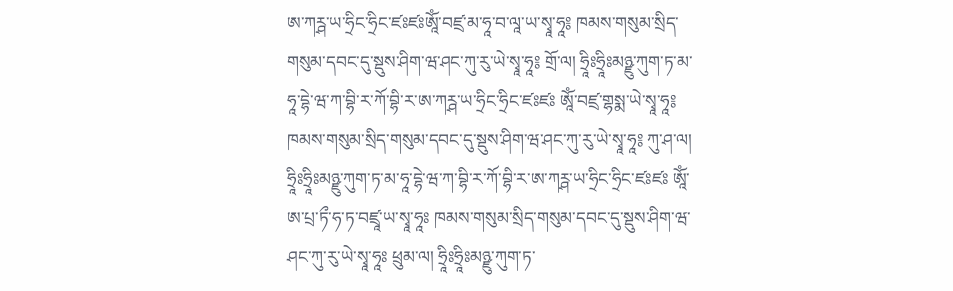ཨ་ཀཪྴ་ཡ་ཧྲིང་ཧྲིང་ཛཿཛཿཨཱོཾ་བཛྲ་མ་ཧཱ་བ་ལཱ་ཡ་སྭཱ་ཧཱ༔ ཁམས་གསུམ་སྲིད་གསུམ་དབང་དུ་སྡུས་ཤིག་ཝ་ཤང་ཀུ་རུ་ཡེ་སྭཱ་ཧཱ༔ གྲོ་ལ། ཧྲཱིཿཧྲཱིཿམཉྫུ་ཀུག་ཏ་མ་ཧཱ་དྷེ་ཝ་ཀ་བྷི་ར་ཀོ་བྷི་ར་ཨ་ཀཪྴ་ཡ་ཧྲིང་ཧྲིང་ཛཿཛཿ ཨཱོཾ་བཛྲ་གྷསྨ་ཡེ་སྭཱ་ཧཱ༔ ཁམས་གསུམ་སྲིད་གསུམ་དབང་དུ་སྡུས་ཤིག་ཝ་ཤང་ཀུ་རུ་ཡེ་སྭཱ་ཧཱ༔ ཀུ་ཤ་ལ། ཧྲཱིཿཧྲཱིཿམཉྫུ་ཀུག་ཏ་མ་ཧཱ་དྷེ་ཝ་ཀ་བྷི་ར་ཀོ་བྷི་ར་ཨ་ཀཪྴ་ཡ་ཧྲིང་ཧྲིང་ཛཿཛཿ ཨཱོཾ་ཨ་པྲ་ཏྀ་ཧ་ཏ་བཛྲཱ་ཡ་སྭཱ་ཧཱཿ ཁམས་གསུམ་སྲིད་གསུམ་དབང་དུ་སྡུས་ཤིག་ཝ་ཤང་ཀུ་རུ་ཡེ་སྭཱ་ཧཱཿ ཕྲུམ་ལ། ཧྲཱིཿཧྲཱིཿམཉྫུ་ཀུག་ཏ་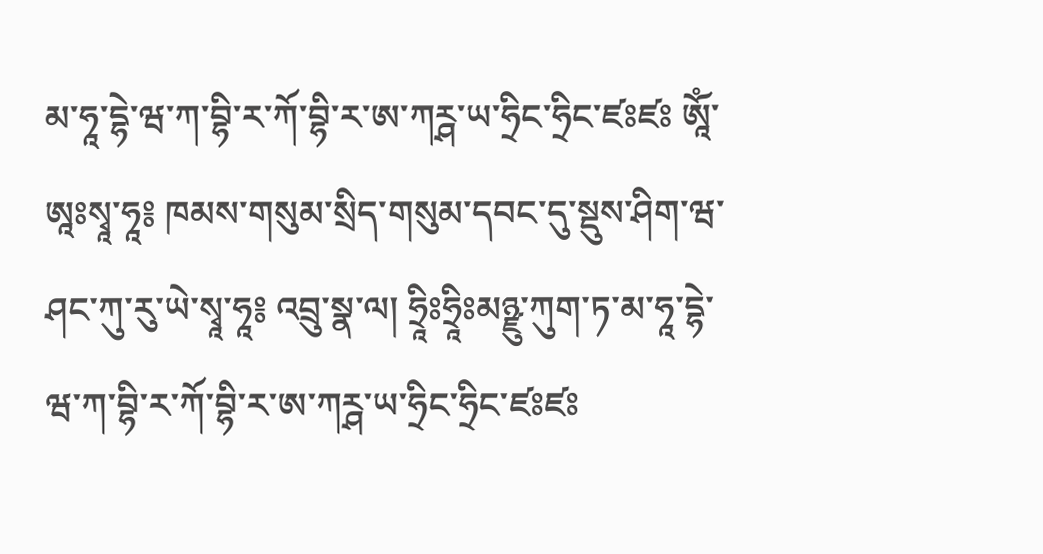མ་ཧཱ་དྷེ་ཝ་ཀ་བྷི་ར་ཀོ་བྷི་ར་ཨ་ཀཪྴ་ཡ་ཧྲིང་ཧྲིང་ཛཿཛཿ ཨཱོཾ་ཨཱཿསྭཱ་ཧཱ༔ ཁམས་གསུམ་སྲིད་གསུམ་དབང་དུ་སྡུས་ཤིག་ཝ་ཤང་ཀུ་རུ་ཡེ་སྭཱ་ཧཱ༔ འབྲུ་སྣ་ལ། ཧྲཱིཿཧྲཱིཿམཉྫུ་ཀུག་ཏ་མ་ཧཱ་དྷེ་ཝ་ཀ་བྷི་ར་ཀོ་བྷི་ར་ཨ་ཀཪྴ་ཡ་ཧྲིང་ཧྲིང་ཛཿཛཿ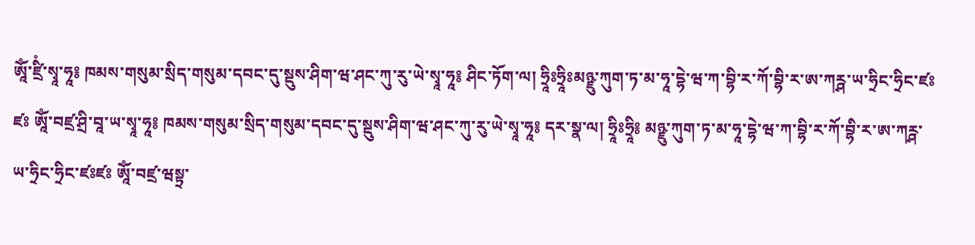ཨཱོཾ་ཛྲིཾ་སྭཱ་ཧཱ༔ ཁམས་གསུམ་སྲིད་གསུམ་དབང་དུ་སྡུས་ཤིག་ཝ་ཤང་ཀུ་རུ་ཡེ་སྭཱ་ཧཱ༔ ཤིང་ཏོག་ལ། ཧྲཱིཿཧྲཱིཿམཉྫུ་ཀུག་ཏ་མ་ཧཱ་དྷེ་ཝ་ཀ་བྷི་ར་ཀོ་བྷི་ར་ཨ་ཀཪྴ་ཡ་ཧྲིང་ཧྲིང་ཛཿཛཿ ཨཱོཾ་བཛྲ་ཤྲི་བཱ་ཡ་སྭཱ་ཧཱ༔ ཁམས་གསུམ་སྲིད་གསུམ་དབང་དུ་སྡུས་ཤིག་ཝ་ཤང་ཀུ་རུ་ཡེ་སྭཱ་ཧཱ༔ དར་སྣ་ལ། ཧྲཱིཿཧྲཱི༔ མཉྫུ་ཀུག་ཏ་མ་ཧཱ་དྷེ་ཝ་ཀ་བྷི་ར་ཀོ་བྷི་ར་ཨ་ཀཪྴ་ཡ་ཧྲིང་ཧྲིང་ཛཿཛཿ ཨཱོཾ་བཛྲ་ཝསྟྲ་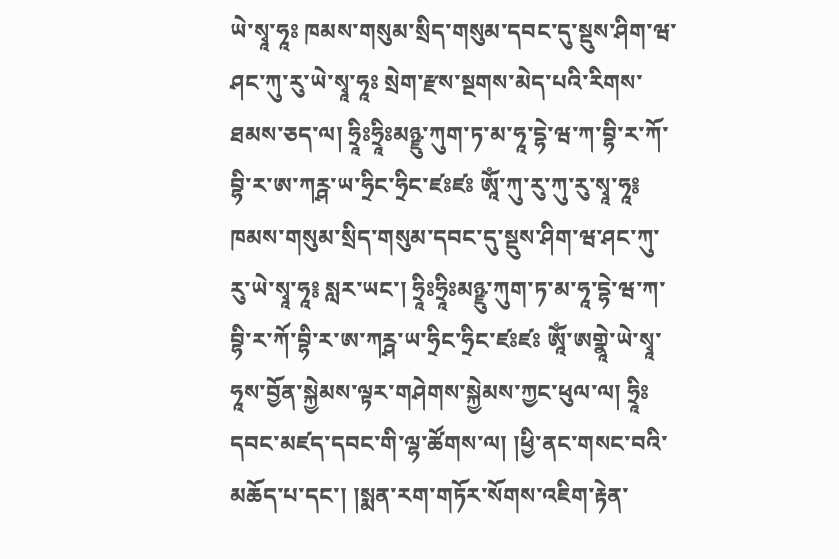ཡེ་སྭཱ་ཧཱཿ ཁམས་གསུམ་སྲིད་གསུམ་དབང་དུ་སྡུས་ཤིག་ཝ་ཤང་ཀུ་རུ་ཡེ་སྭཱ་ཧཱཿ སྲེག་རྫས་སྔགས་མེད་པའི་རིགས་ཐམས་ཅད་ལ། ཧྲཱིཿཧྲཱིཿམཉྫུ་ཀུག་ཏ་མ་ཧཱ་དྷེ་ཝ་ཀ་བྷི་ར་ཀོ་བྷི་ར་ཨ་ཀཪྴ་ཡ་ཧྲིང་ཧྲིང་ཛཿཛཿ ཨཱོཾ་ཀུ་རུ་ཀུ་རུ་སྭཱ་ཧཱ༔ ཁམས་གསུམ་སྲིད་གསུམ་དབང་དུ་སྡུས་ཤིག་ཝ་ཤང་ཀུ་རུ་ཡེ་སྭཱ་ཧཱ༔ སླར་ཡང་། ཧྲཱིཿཧྲཱིཿམཉྫུ་ཀུག་ཏ་མ་ཧཱ་དྷེ་ཝ་ཀ་བྷི་ར་ཀོ་བྷི་ར་ཨ་ཀཪྴ་ཡ་ཧྲིང་ཧྲིང་ཛཿཛཿ ཨཱོཾ་ཨགྣཱེ་ཡེ་སྭཱ་ཧཱས་བྱོན་སྐྱེམས་ལྟར་གཤེགས་སྐྱེམས་ཀྱང་ཕུལ་ལ། ཧྲཱིཿ དབང་མཛད་དབང་གི་ལྷ་ཚོགས་ལ། །ཕྱི་ནང་གསང་བའི་མཆོད་པ་དང་། །སྨན་རག་གཏོར་སོགས་འཇིག་རྟེན་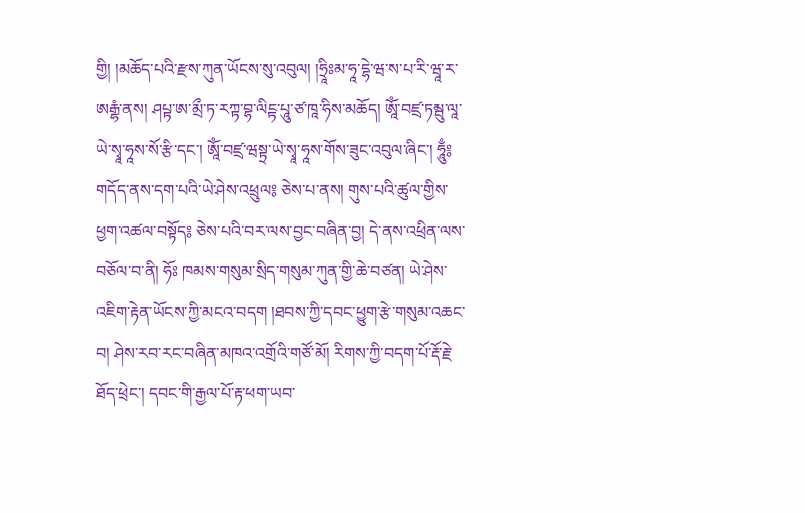གྱི། །མཆོད་པའི་རྫས་ཀུན་ཡོངས་སུ་འབུལ། །ཧྲཱིཿམ་ཧཱ་དྷེ་ཝ་ས་པ་རི་ཝཱ་ར་ཨརྒྷཾ་ནས། ཤཔྟ་ཨ་མྲྀ་ཏ་རཀྟ་བྷ་ལིངྟ་པཱུ་ཙ་ཁཱ་ཧིས་མཆོད། ཨཱོཾ་བཛྲ་ཏམྦུ་ལཱ་ཡེ་སྭཱ་ཧཱས་སོ་རྩི་དང་། ཨཱོཾ་བཛྲ་ཝསྟྲ་ཡེ་སྭཱ་ཧཱས་གོས་ཟུང་འབུལ་ཞིང་། ཧཱུྃ༔ གདོད་ནས་དག་པའི་ཡེ་ཤེས་འཕྲུལ༔ ཅེས་པ་ནས། གུས་པའི་ཚུལ་གྱིས་ཕྱག་འཚལ་བསྟོད༔ ཅེས་པའི་བར་ལས་བྱང་བཞིན་བྱ། དེ་ནས་འཕྲིན་ལས་བཅོལ་བ་ནི། ཧོཿ ཁམས་གསུམ་སྲིད་གསུམ་ཀུན་གྱི་ཆེ་བཙན། ཡེ་ཤེས་འཇིག་རྟེན་ཡོངས་ཀྱི་མངའ་བདག །ཐབས་ཀྱི་དབང་ཕྱུག་རྩེ་གསུམ་འཆང་བ། ཤེས་རབ་རང་བཞིན་མཁའ་འགྲོའི་གཙོ་མོ། རིགས་ཀྱི་བདག་པོ་རྡོ་རྗེ་ཐོད་ཕྲེང་། དབང་གི་རྒྱལ་པོ་རྟ་ཕག་ཡབ་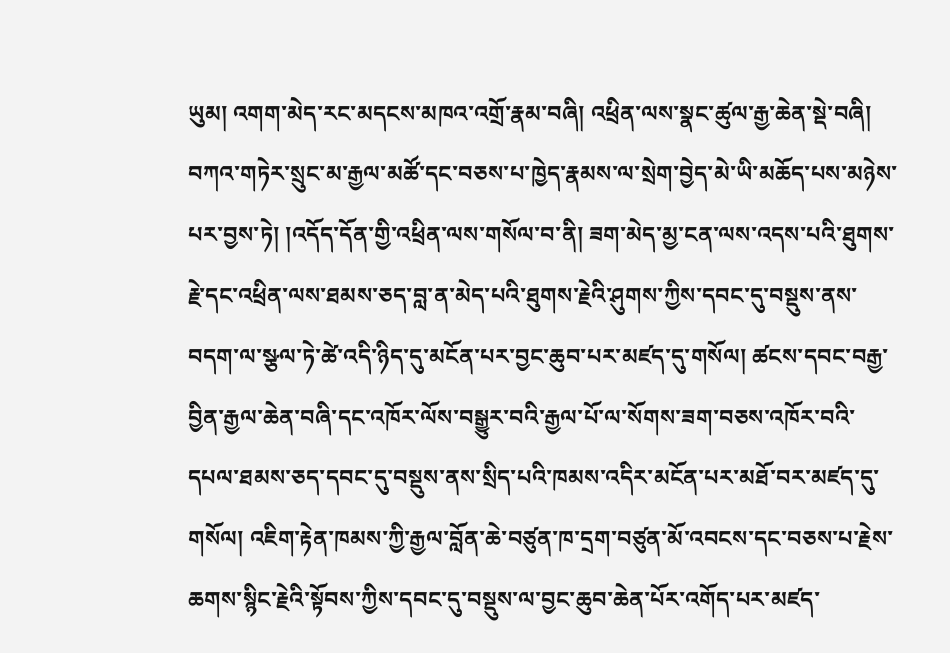ཡུམ། འགག་མེད་རང་མདངས་མཁའ་འགྲོ་རྣམ་བཞི། འཕྲིན་ལས་སྣང་ཚུལ་རྒྱ་ཆེན་སྡེ་བཞི། བཀའ་གཏེར་སྲུང་མ་རྒྱལ་མཚོ་དང་བཅས་པ་ཁྱེད་རྣམས་ལ་སྲེག་བྱེད་མེ་ཡི་མཆོད་པས་མཉེས་པར་བྱས་ཏེ། །འདོད་དོན་གྱི་འཕྲིན་ལས་གསོལ་བ་ནི། ཟག་མེད་མྱ་ངན་ལས་འདས་པའི་ཐུགས་རྗེ་དང་འཕྲིན་ལས་ཐམས་ཅད་བླ་ན་མེད་པའི་ཐུགས་རྗེའི་ཤུགས་ཀྱིས་དབང་དུ་བསྡུས་ནས་བདག་ལ་སྩལ་ཏེ་ཚེ་འདི་ཉིད་དུ་མངོན་པར་བྱང་ཆུབ་པར་མཛད་དུ་གསོལ། ཚངས་དབང་བརྒྱ་བྱིན་རྒྱལ་ཆེན་བཞི་དང་འཁོར་ལོས་བསྒྱུར་བའི་རྒྱལ་པོ་ལ་སོགས་ཟག་བཅས་འཁོར་བའི་དཔལ་ཐམས་ཅད་དབང་དུ་བསྡུས་ནས་སྲིད་པའི་ཁམས་འདིར་མངོན་པར་མཐོ་བར་མཛད་དུ་གསོལ། འཇིག་རྟེན་ཁམས་ཀྱི་རྒྱལ་བློན་ཆེ་བཙུན་ཁ་དྲག་བཙུན་མོ་འབངས་དང་བཅས་པ་རྗེས་ཆགས་སྙིང་རྗེའི་སྟོབས་ཀྱིས་དབང་དུ་བསྡུས་ལ་བྱང་ཆུབ་ཆེན་པོར་འགོད་པར་མཛད་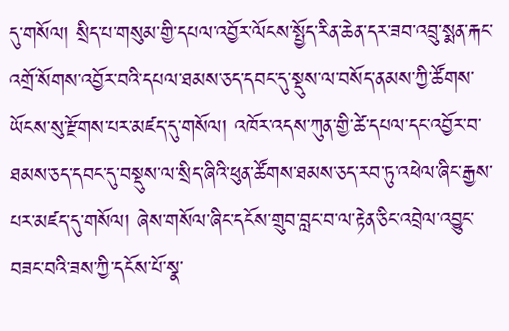དུ་གསོལ། སྲིད་པ་གསུམ་གྱི་དཔལ་འབྱོར་ལོངས་སྤྱོད་རིན་ཆེན་དར་ཟབ་འབྲུ་སྨན་རྐང་འགྲོ་སོགས་འབྱོར་བའི་དཔལ་ཐམས་ཅད་དབང་དུ་སྡུས་ལ་བསོད་ནམས་ཀྱི་ཚོགས་ཡོངས་སུ་རྫོགས་པར་མཛད་དུ་གསོལ། འཁོར་འདས་ཀུན་གྱི་ཚེ་དཔལ་དང་འབྱོར་བ་ཐམས་ཅད་དབང་དུ་བསྡུས་ལ་སྲིད་ཞིའི་ཕུན་ཚོགས་ཐམས་ཅད་རབ་ཏུ་འཕེལ་ཞིང་རྒྱས་པར་མཛད་དུ་གསོལ། ཞེས་གསོལ་ཞིང་དངོས་གྲུབ་བླང་བ་ལ་རྟེན་ཅིང་འབྲེལ་འབྱུང་བཟང་བའི་ཟས་ཀྱི་དངོས་པོ་སྣ་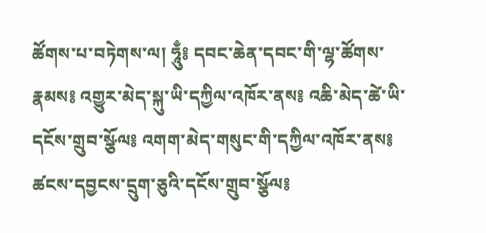ཚོགས་པ་བཏེགས་ལ། ཧཱུྃ༔ དབང་ཆེན་དབང་གི་ལྷ་ཚོགས་རྣམས༔ འགྱུར་མེད་སྐུ་ཡི་དཀྱིལ་འཁོར་ནས༔ འཆི་མེད་ཚེ་ཡི་དངོས་གྲུབ་སྩོལ༔ འགག་མེད་གསུང་གི་དཀྱིལ་འཁོར་ནས༔ ཚངས་དབྱངས་དྲུག་ཅུའི་དངོས་གྲུབ་སྩོལ༔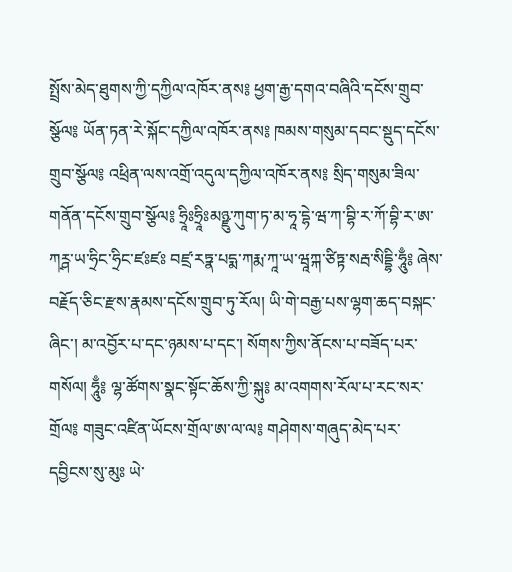སྤྲོས་མེད་ཐུགས་ཀྱི་དཀྱིལ་འཁོར་ནས༔ ཕྱག་རྒྱ་དགའ་བཞིའི་དངོས་གྲུབ་སྩོལ༔ ཡོན་ཏན་རེ་སྐོང་དཀྱིལ་འཁོར་ནས༔ ཁམས་གསུམ་དབང་སྡུད་དངོས་གྲུབ་སྩོལ༔ འཕྲིན་ལས་འགྲོ་འདུལ་དཀྱིལ་འཁོར་ནས༔ སྲིད་གསུམ་ཟིལ་གནོན་དངོས་གྲུབ་སྩོལ༔ ཧྲཱིཿཧྲཱིཿམཉྫུ་ཀུག་ཏ་མ་ཧཱ་དྷེ་ཝ་ཀ་བྷི་ར་ཀོ་བྷི་ར་ཨ་ཀཪྴ་ཡ་ཧྲིང་ཧྲིང་ཛཿཛཿ བཛྲ་རཏྣ་པདྨ་ཀརྨ་ཀཱ་ཡ་ཝཱཀྐ་ཙིཏྟ་སརྦ་སིདྡྷི་ཧཱུྃ༔ ཞེས་བརྗོད་ཅིང་རྫས་རྣམས་དངོས་གྲུབ་ཏུ་རོལ། ཡི་གེ་བརྒྱ་པས་ལྷག་ཆད་བསྐང་ཞིང་། མ་འབྱོར་པ་དང་ཉམས་པ་དང་། སོགས་ཀྱིས་ནོངས་པ་བཟོད་པར་གསོལ། ཧཱུྃ༔ ལྷ་ཚོགས་སྣང་སྟོང་ཆོས་ཀྱི་སྐུ༔ མ་འགགས་རོལ་པ་རང་སར་གྲོལ༔ གཟུང་འཛིན་ཡོངས་གྲོལ་ཨ་ལ་ལ༔ གཤེགས་གཞུད་མེད་པར་དབྱིངས་སུ་མུཿ ཡེ་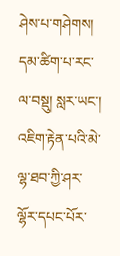ཤེས་པ་གཤེགས། དམ་ཚིག་པ་རང་ལ་བསྡུ། སླར་ཡང་། འཇིག་རྟེན་པའི་མེ་ལྷ་ཐབ་ཀྱི་ཤར་ལྷོར་དཔང་པོར་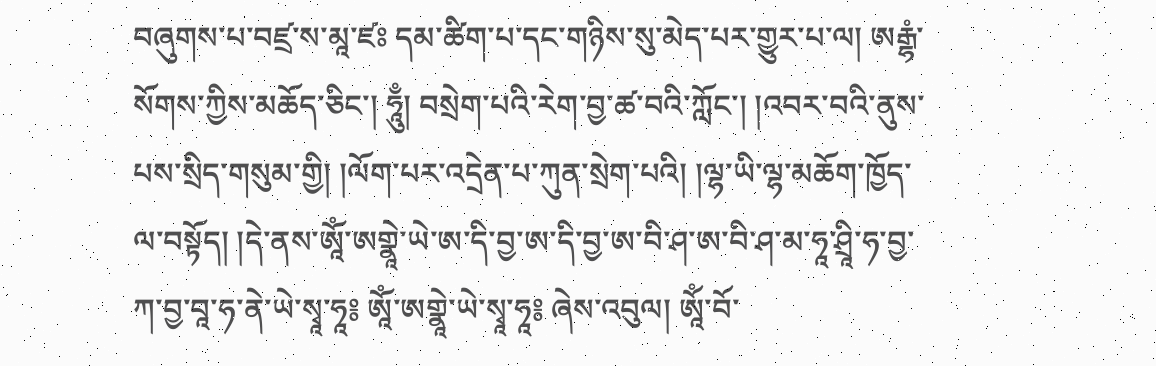བཞུགས་པ་བཛྲ་ས་མཱ་ཛཿ དམ་ཚིག་པ་དང་གཉིས་སུ་མེད་པར་གྱུར་པ་ལ། ཨརྒྷཾ་སོགས་ཀྱིས་མཆོད་ཅིང་། ཧཱུྃ། བསྲེག་པའི་རེག་བྱ་ཚ་བའི་ཀློང་། །འབར་བའི་ནུས་པས་སྲིད་གསུམ་གྱི། །ལོག་པར་འདྲེན་པ་ཀུན་སྲེག་པའི། །ལྷ་ཡི་ལྷ་མཆོག་ཁྱོད་ལ་བསྟོད། །དེ་ནས་ཨཱོཾ་ཨགྣཱེ་ཡེ་ཨ་དི་བྱ་ཨ་དི་བྱ་ཨ་བི་ཤ་ཨ་བི་ཤ་མ་ཧཱ་ཤྲཱི་ཧ་བྱ་ཀ་བྱ་བཱ་ཧ་ནེ་ཡེ་སྭཱ་ཧཱ༔ ཨཱོཾ་ཨགྣཱེ་ཡེ་སྭཱ་ཧཱ༔ ཞེས་འབུལ། ཨཱོཾ་བོ་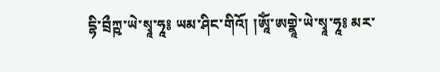དྷི་བྲྀཀྵ་ཡེ་སྭཱ་ཧཱ༔ ཡམ་ཤིང་གིའོ། །ཨཱོཾ་ཨགྣཱེ་ཡེ་སྭཱ་ཧཱ༔ མར་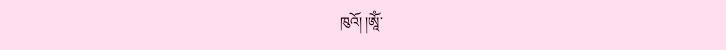ཁུའོ། །ཨཱོཾ་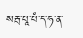སརྦ་པཱ་པཾ་ད་ཧ་ན་